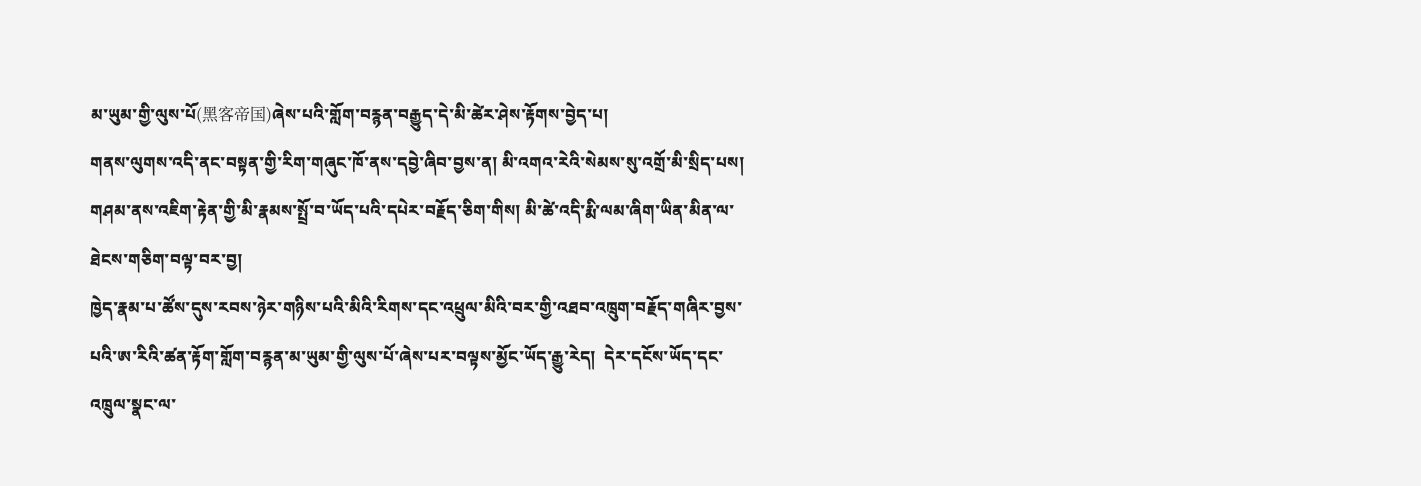མ་ཡུམ་གྱི་ལུས་པོ(黑客帝国)ཞེས་པའི་གློག་བརྙན་བརྒྱུད་དེ་མི་ཚེར་ཤེས་རྟོགས་བྱེད་པ།
གནས་ལུགས་འདི་ནང་བསྟན་གྱི་རིག་གཞུང་ཁོ་ནས་དབྱེ་ཞིབ་བྱས་ན། མི་འགའ་རེའི་སེམས་སུ་འགྲོ་མི་སྲིད་པས། གཤམ་ནས་འཇིག་རྟེན་གྱི་མི་རྣམས་སྤྲོ་བ་ཡོད་པའི་དཔེར་བརྗོད་ཅིག་གིས། མི་ཚེ་འདི་རྨི་ལམ་ཞིག་ཡིན་མིན་ལ་ཐེངས་གཅིག་བལྟ་བར་བྱ།
ཁྱེད་རྣམ་པ་ཚོས་དུས་རབས་ཉེར་གཉིས་པའི་མིའི་རིགས་དང་འཕྲུལ་མིའི་བར་གྱི་འཐབ་འཁྲུག་བརྗོད་གཞིར་བྱས་པའི་ཨ་རིའི་ཚན་རྟོག་གློག་བརྙན་མ་ཡུམ་གྱི་ལུས་པོ་ཞེས་པར་བལྟས་མྱོང་ཡོད་རྒྱུ་རེད།  དེར་དངོས་ཡོད་དང་འཁྲུལ་སྣང་ལ་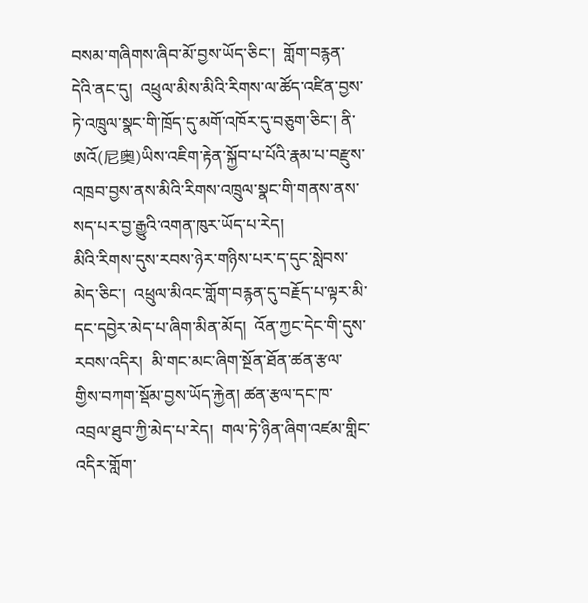བསམ་གཞིགས་ཞིབ་མོ་བྱས་ཡོད་ཅིང་།  གློག་བརྙན་དེའི་ནང་དུ།  འཕྲུལ་མིས་མིའི་རིགས་ལ་ཚོད་འཛིན་བྱས་ཏེ་འཁྲུལ་སྣང་གི་ཁྲོད་དུ་མགོ་འཁོར་དུ་བཅུག་ཅིང་། ནི་ཨའོ(尼奥)ཡིས་འཇིག་རྟེན་སྐྱོབ་པ་པོའི་རྣམ་པ་བརྫུས་འཁྲབ་བྱས་ནས་མིའི་རིགས་འཁྲུལ་སྣང་གི་གནས་ནས་སད་པར་བྱ་རྒྱུའི་འགན་ཁུར་ཡོད་པ་རེད།
མིའི་རིགས་དུས་རབས་ཉེར་གཉིས་པར་ད་དུང་སླེབས་མེད་ཅིང་།  འཕྲུལ་མིའང་གློག་བརྙན་དུ་བརྗོད་པ་ལྟར་མི་དང་དབྱེར་མེད་པ་ཞིག་མིན་མོད།  འོན་ཀྱང་དེང་གི་དུས་རབས་འདིར།  མི་གང་མང་ཞིག་སྔོན་ཐོན་ཚན་རྩལ་གྱིས་བཀག་སྡོམ་བྱས་ཡོད་རྐྱེན། ཚན་རྩལ་དང་ཁ་འབྲལ་ཐུབ་ཀྱི་མེད་པ་རེད།  གལ་ཏེ་ཉིན་ཞིག་འཛམ་གླིང་འདིར་གློག་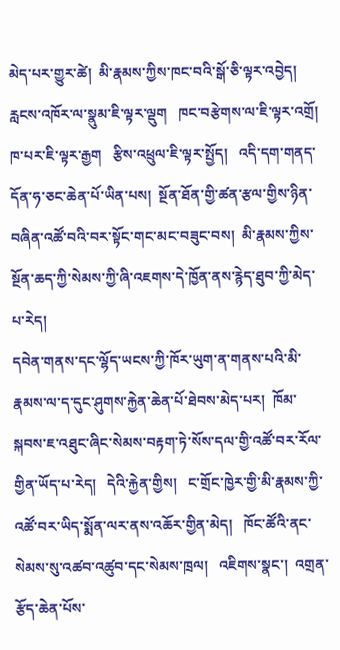མེད་པར་གྱུར་ཚེ།  མི་རྣམས་ཀྱིས་ཁང་བའི་སྒོ་ཅི་ལྟར་འབྱེད།   རླངས་འཁོར་ལ་སྣུམ་ཇི་ལྟར་ལྡུག   ཁང་བརྩེགས་ལ་ཇི་ལྟར་འགྲོ།    ཁ་པར་ཇི་ལྟར་རྒྱག   རྩིས་འཕྲུལ་ཇི་ལྟར་སྤྱོད།   འདི་དག་གནད་དོན་ཧ་ཅང་ཆེན་པོ་ཡིན་པས།  སྔོན་ཐོན་གྱི་ཚན་རྩལ་གྱིས་ཉིན་བཞིན་འཚོ་བའི་བར་སྟོང་གང་མང་བཟུང་བས།  མི་རྣམས་ཀྱིས་སྔོན་ཆད་ཀྱི་སེམས་ཀྱི་ཞི་འཇགས་དེ་ཁྱོན་ནས་རྙེད་ཐུབ་ཀྱི་མེད་པ་རེད།
དབེན་གནས་དང་ལྷོད་ཡངས་ཀྱི་ཁོར་ཡུག་ན་གནས་པའི་མི་རྣམས་ལ་ད་དུང་ཤུགས་རྐྱེན་ཆེན་པོ་ཐེབས་མེད་པར།  ཁོམ་སྐབས་ཇ་འཐུང་ཞིང་སེམས་བརྟག་ཏེ་སོས་དལ་གྱི་འཚོ་བར་རོལ་གྱིན་ཡོད་པ་རེད།   དེའི་རྐྱེན་གྱིས།   ང་གྲོང་ཁྱེར་གྱི་མི་རྣམས་ཀྱི་འཚོ་བར་ཡིད་སྨོན་ལར་ནས་འཆོར་གྱིན་མེད།   ཁོང་ཚོའི་ནང་སེམས་སུ་འཚབ་འཚུབ་དང་སེམས་ཁྲལ།   འཇིགས་སྣང་།  འགྲན་རྩོད་ཆེན་པོས་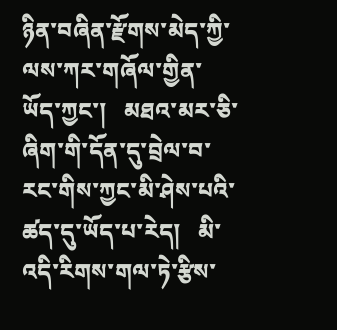ཉིན་བཞིན་རྫོགས་མེད་ཀྱི་ལས་ཀར་གཞོལ་གྱིན་ཡོད་ཀྱང་།   མཐའ་མར་ཅི་ཞིག་གི་དོན་དུ་བྲེལ་བ་རང་གིས་ཀྱང་མི་ཤེས་པའི་ཚད་དུ་ཡོད་པ་རེད།   མི་འདི་རིགས་གལ་ཏེ་རྩིས་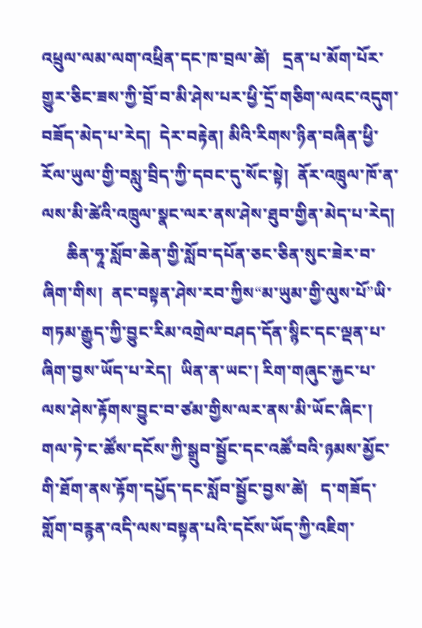འཕྲུལ་ལམ་ལག་འཕྲིན་དང་ཁ་བྲལ་ཚེ།   དྲན་པ་མོག་པོར་གྱུར་ཅིང་ཟས་ཀྱི་བྲོ་བ་མི་ཤེས་པར་ཕྱི་དྲོ་གཅིག་ལའང་འདུག་བཟོད་མེད་པ་རེད།  དེར་བརྟེན། མིའི་རིགས་ཉིན་བཞིན་ཕྱི་རོལ་ཡུལ་གྱི་བསླུ་བྲིད་ཀྱི་དབང་དུ་སོང་སྟེ།  ནོར་འཁྲུལ་ཁོ་ན་ལས་མི་ཚེའི་འཁྲུལ་སྣང་ལར་ནས་ཤེས་ཐུབ་གྱིན་མེད་པ་རེད།
      ཆིན་ཧཱ་སློབ་ཆེན་གྱི་སློབ་དཔོན་ཅང་ཅིན་སུང་ཟེར་བ་ཞིག་གིས།  ནང་བསྟན་ཤེས་རབ་ཀྱིས“མ་ཡུམ་གྱི་ལུས་པོ”ཡི་གཏམ་རྒྱུད་ཀྱི་བྱུང་རིམ་འགྲེལ་བཤད་དོན་སྙིང་དང་ལྡན་པ་ཞིག་བྱས་ཡོད་པ་རེད།  ཡིན་ན་ཡང་། རིག་གཞུང་རྐྱང་པ་ལས་ཤེས་རྟོགས་བྱུང་བ་ཙམ་གྱིས་ལར་ནས་མི་ཡོང་ཞིང་།  གལ་ཏེ་ང་ཚོས་དངོས་ཀྱི་སྒྲུབ་སྦྱོང་དང་འཚོ་བའི་ཉམས་མྱོང་གི་ཐོག་ནས་རྟོག་དཔྱོད་དང་སློབ་སྦྱོང་བྱས་ཚེ།   ད་གཟོད་གློག་བརྙན་འདི་ལས་བསྟན་པའི་དངོས་ཡོད་ཀྱི་འཇིག་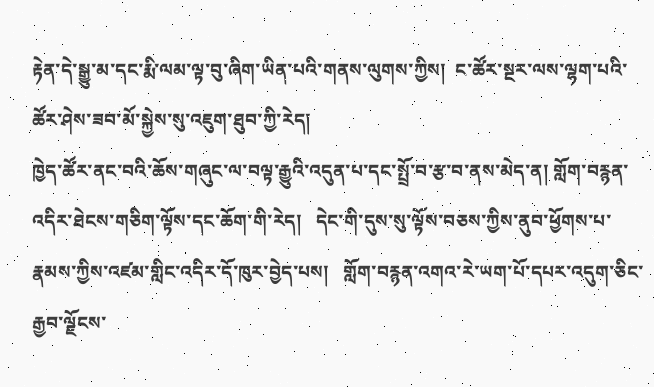རྟེན་དེ་སྒྱུ་མ་དང་རྨི་ལམ་ལྟ་བུ་ཞིག་ཡིན་པའི་གནས་ལུགས་ཀྱིས།  ང་ཚོར་སྔར་ལས་ལྷག་པའི་ཚོར་ཤེས་ཟབ་མོ་སྐྱེས་སུ་འཇུག་ཐུབ་ཀྱི་རེད།
ཁྱེད་ཚོར་ནང་བའི་ཆོས་གཞུང་ལ་བལྟ་རྒྱུའི་འདུན་པ་དང་སྤྲོ་བ་རྩ་བ་ནས་མེད་ན། གློག་བརྙན་འདིར་ཐེངས་གཅིག་ལྟོས་དང་ཆོག་གི་རེད།   དེང་གི་དུས་སུ་ལྟོས་བཅས་ཀྱིས་ནུབ་ཕྱོགས་པ་རྣམས་ཀྱིས་འཛམ་གླིང་འདིར་དོ་ཁུར་བྱེད་པས།   གློག་བརྙན་འགའ་རེ་ཡག་པོ་དཔར་འདུག་ཅིང་རྒྱབ་ལྗོངས་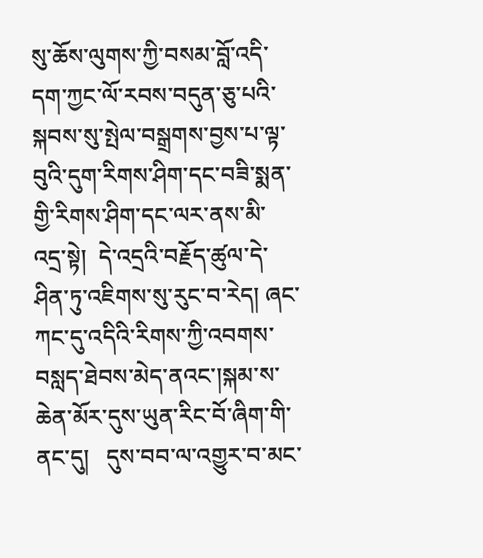སུ་ཆོས་ལུགས་ཀྱི་བསམ་བློ་འདི་དག་ཀྱང་ལོ་རབས་བདུན་ཅུ་པའི་སྐབས་སུ་སྤེལ་བསྒྲགས་བྱས་པ་ལྟ་བུའི་དུག་རིགས་ཤིག་དང་བཟི་སྨན་གྱི་རིགས་ཤིག་དང་ལར་ནས་མི་འདྲ་སྟེ།  དེ་འདྲའི་བརྗོད་ཚུལ་དེ་ཤིན་ཏུ་འཇིགས་སུ་རུང་བ་རེད། ཞང་ཀང་དུ་འདིའི་རིགས་ཀྱི་འབགས་བསླད་ཐེབས་མེད་ནའང་།སྐམ་ས་ཆེན་མོར་དུས་ཡུན་རིང་བོ་ཞིག་གི་ནང་དུ།   དུས་བབ་ལ་འགྱུར་བ་མང་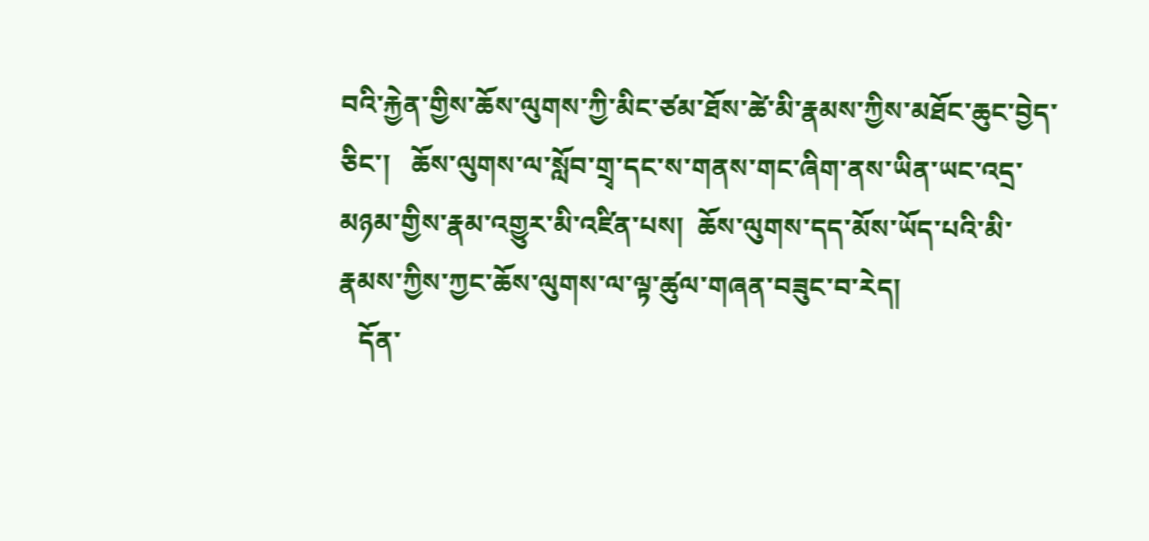བའི་རྐྱེན་གྱིས་ཆོས་ལུགས་ཀྱི་མིང་ཙམ་ཐོས་ཚེ་མི་རྣམས་ཀྱིས་མཐོང་ཆུང་བྱེད་ཅིང་།   ཆོས་ལུགས་ལ་སློབ་གྲྭ་དང་ས་གནས་གང་ཞིག་ནས་ཡིན་ཡང་འདྲ་མཉམ་གྱིས་རྣམ་འགྱུར་མི་འཛིན་པས།  ཆོས་ལུགས་དད་མོས་ཡོད་པའི་མི་རྣམས་ཀྱིས་ཀྱང་ཆོས་ལུགས་ལ་ལྟ་ཚུལ་གཞན་བཟུང་བ་རེད།
   དོན་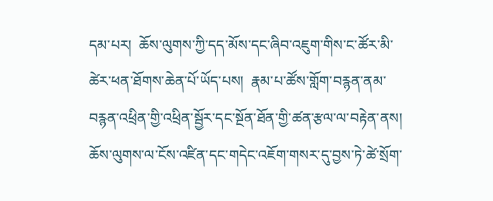དམ་པར།  ཆོས་ལུགས་ཀྱི་དད་མོས་དང་ཞིབ་འཇུག་གིས་ང་ཚོར་མི་ཚེར་ཕན་ཐོགས་ཆེན་པོ་ཡོད་པས།  རྣམ་པ་ཚོས་གློག་བརྙན་ནམ་བརྙན་འཕྲིན་གྱི་འཕྲིན་སྦྱོར་དང་སྔོན་ཐོན་གྱི་ཚན་རྩལ་ལ་བརྟེན་ནས།  ཆོས་ལུགས་ལ་ངོས་འཛིན་དང་གདེང་འཇོག་གསར་དུ་བྱས་ཏེ་ཚེ་སྲོག་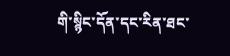གི་སྙིང་དོན་དང་རིན་ཐང་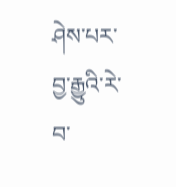ཤེས་པར་བྱ་རྒྱུའི་རེ་བ་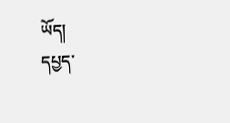ཡོད།
དཔྱད་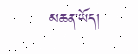མཆན་ཡོད།